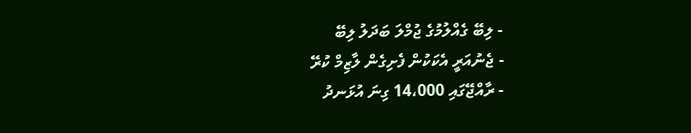- ލިބޭ ގެއްލުމުގެ ޖުމްލަ ބަދަލު ލިބޭ
- ޖެނުއަރީ އެކަކުން ފެށިގެން ލާޒިމް ކުރޭ
- ރާއްޖޭގައި 14،000 ގިނަ އުޅަނދު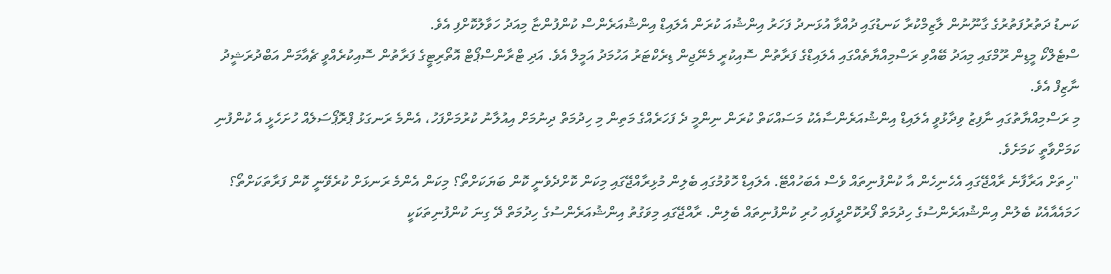ކަނޑު ދަތުރުފަތުރުގެ ގާނޫނުން ލާޒިމްކުރާ ކަނޑުގައި ދުއްވާ އުޅަނދު ފަހަރު އިންޝުއަ ކުރަން އެލައިޑް އިންޝުއަރެންސް ކުންފުންޏާ މިއަދު ހަވާލުކޮށްފި އެވެ.
ސްޓެލްކޯ މީޑިން ރޫމްގައި މިއަދު ބޭއްވި ރަސްމިއްޔާތެއްގައި އެލައިޑްގެ ފަރާތުން ސޮއިކުރީ މެނޭޖިން ޑިރެކްޓަރު އަހުމަދު އަމީލް އެވެ. އަދި ޓްރާންސްޕޯޓް އޮތޯރިޓީގެ ފަރާތުން ސޮއިކުރެއްވީ ޗެއާމަން އަބްދުރަޝީދު ނާޒިފް އެވެ.
މި ރަސްމިއްޔާތުގައި ނާފިޒު ވިދާޅުވީ އެލައިޑް އިންޝުއަރެންސާއެކު މަސައްކަތް ކުރަން ނިންމީ ދެ ފަހަރެއްގެ މަތިން މި ހިދުމަތް ދިނުމަށް އިއުލާނު ކުރުމަށްފަހު، އެންމެ ރަނގަޅު ޕްރޮޕޯސަލެއް ހުށަހެޅީ އެ ކުންފުނި ކަމަށްވާތީ ކަމަށެވެ.
"ހިތަށް އަރާފާނެ ރާއްޖޭގައި އެހެނިހެން އާ ކުންފުނިތައް ވެސް އެބަހުއްޓޭ. އެލައިޑް ހޮވުމުގައި ބެލިން މުޅިރާއްޖޭގައި މިކަން ކޮށްދެވެނީ ކޮން ބަޔަކަށްތޯ؟ މިކަން އެންމެ ރަނޅަށް ކުރެވޭނީ ކޮން ފަރާތަކަށްތޯ؟ ހަމައެއާއެކު ބެލުން އިންޝުއަރެންސުގެ ހިދުމަތް ފޯރުކޮށްދީފައި ހުރި ކުންފުނިތައް ބެލިން. ރާއްޖޭގައި މިވަގުތު އިންޝުއަރެންސުގެ ހިދުމަތް ދޭ ގިނަ ކުންފުނިތަކަކީ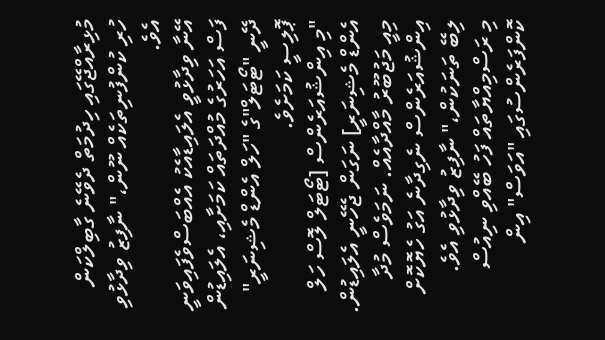މުޅިރާއްޖޭގައި ހިދުމަތް ދެވޭނެ ގާބިލްކަން ހުރި ކުންފުނިތަކެއް ނޫން،" ނާފިޒު ވިދާޅުވި އެވެ.
އޭނާ ވިދާޅުވީ އެލައިޑާއެކު އެއްބަސްވެފައިވަނީ ފަސް އަހަރުގެ މުއްދަތައް ކަމަށާއި، އެލައިޑުން ދޭނީ "ޓޯޓަލް"ގެ "ހަލް އެންޑް މެޝިނަރީ" ޕޮލިސީ ކަމަށެވެ.
"މި އިންޝުއަރެންސް [ޓޯޓަލް ލޮސް ހަލް އެންޑް މެޝިނަރީ] ނަގަން ޖެހޭނީ އެލައިޑުން. މިއީ މަޖުބޫރު މާއްދާއެއް. ނަމަވެސް މުދާ އިންޝުއަރެންސް ނެގިދާނެ އަގު ހެޔޮކޮށް ލިބޭ ތަނަކުން،" ނާފިޒު ވިދާޅުވި އެވެ.
މި ރަސްމިއްޔާތައް ފަހު ބޭއްވި ނިއުސް ކޮންފަރެންސުގައި "އަވަސް" އިން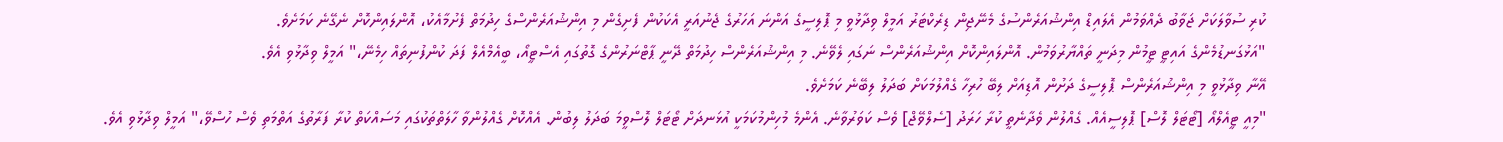ކުރި ސުވާލަކަށް ޖަވާބު ދެއްވަމުން އެލައިޑް އިންޝުއަރެންސުގެ މެނޭޖިން ޑިރެކްޓަރު އަމީލް ވިދާޅުވީ މި ޕޮލިސީގެ އަންނަ އަހަރުގެ ޖެނުއަރީ އެކަކުން ފެށިގެން މި އިންޝުއަރެންސްގެ ހިދުމަތް ފެށުމާއެކު، އޮންލައިންކޮށް ނެގޭނެ ކަމަށެވެ.
"އަޅުގަނޑުމެންގެ އައިޓީ ޓީމުން މިދަނީ ތައްޔާރުވަމުން. އޮންލައިންކޮށް އިންޝުއަރެންސް ނަގައި ލެވޭނެ. މި އިންޝުއަރެންސް ހިދުމަތް ދޭނީ ޕާޓްނަރުންގެ ގޮތުގައި އެސްޓީއޯ، ބީއެމްއެލް ފަދަ ކުންފުނިތައް ހިމެނޭ،" އަމީލް ވިދާޅުވި އެވެ.
އޭނާ ވިދާޅުވީ މި އިންޝުއަރެންސް ޕޮލިސީގެ ދަށުން އޮޑިއަށް ލިބޭ ހުރިހާ ގެއްލުމަކަށް ބަދަލު ލިބޭނެ ކަމަށެވެ.
"މިއީ ޓީއެލްއޯ [ޓޯޓަލް ލޮސް] ޕޮލިސީއެއް. ގެއްލުން ވެދާނެތީ ކުރާ ހަރަދު [ސެލްވޭޖް] ވެސް ކަވަރުވާނެ. އެންމެ މުހިންމުކަމަކީ އުޅަނދަށް ޓޯޓަލް ލޮސްވީމަ ބަދަލު ލިބުން. އެއްކޮށް ގެއްލުންވާ ހާލަތްތަކުގައި މަސައްކަތް ކުރާ ފަރާތުގެ އަތްމަތި ވެސް ހުސްވޭ،" އަމީލް ވިދާޅުވި އެވެ.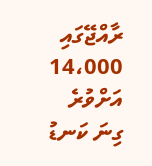ރާއްޖޭގައި 14،000 އަށްވުރެ ގިނަ ކަނޑު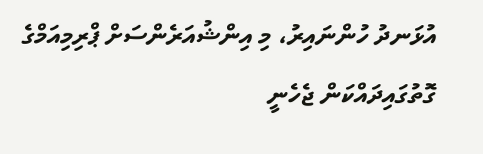އުޅަނދު ހުންނައިރު، މި އިންޝުއަރެންސަށް ޕްރިމިއަމްގެ ގޮތުގައިދައްކަން ޖެހެނީ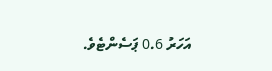އަހަރު 0.6 ޕަސެންޓެވެ.